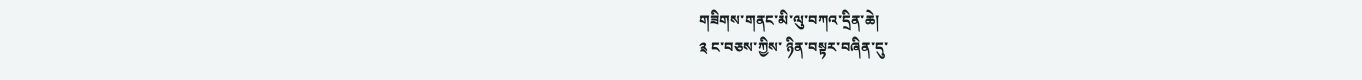གཟིགས་གནང་མི་ལུ་བཀའ་དྲིན་ཆེ།
༉ ང་བཅས་ཀྱིས་ ཉིན་བསྟར་བཞིན་དུ་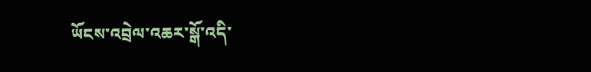ཡོངས་འབྲེལ་འཆར་སྒོ་འདི་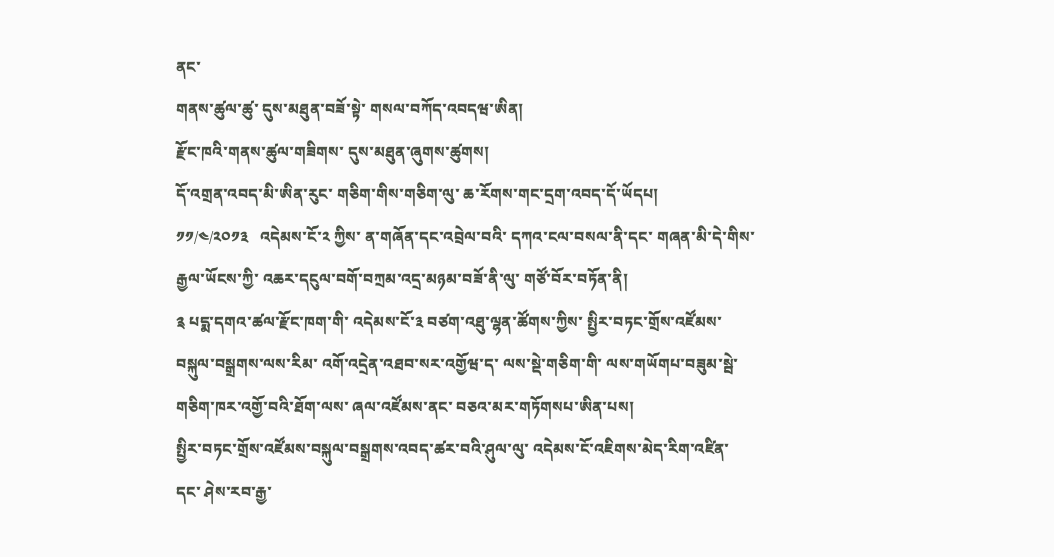ནང་
གནས་ཚུལ་ཚུ་ དུས་མཐུན་བཟོ་སྟེ་ གསལ་བཀོད་འབདཝ་ཨིན།
རྫོང་ཁའི་གནས་ཚུལ་གཟིགས་ དུས་མཐུན་ཞུགས་ཚུགས།
དོ་འགྲན་འབད་མི་ཨིན་རུང་ གཅིག་གིས་གཅིག་ལུ་ ཆ་རོགས་གང་དྲག་འབད་དོ་ཡོདཔ།
༡༡/༤/༢༠༡༣   འདེམས་ངོ་༢ ཀྱིས་ ན་གཞོན་དང་འབྲེལ་བའི་ དཀའ་ངལ་བསལ་ནི་དང་ གཞན་མི་དེ་གིས་ རྒྱལ་ཡོངས་ཀྱི་ འཆར་དངུལ་བགོ་བཀྲམ་འདྲ་མཉམ་བཟོ་ནི་ལུ་ གཙོ་བོར་བཏོན་ནི།
༉ པདྨ་དགའ་ཚལ་རྫོང་ཁག་གི་ འདེམས་ངོ་༣ བཙག་འཐུ་ལྷན་ཚོགས་ཀྱིས་ སྤྱིར་བཏང་གྲོས་འཛོམས་བསྐུལ་བསྒྲགས་ལས་རིམ་ འགོ་འདྲེན་འཐབ་སར་འགྱོཝ་ད་ ལས་སྡེ་གཅིག་གི་ ལས་གཡོགཔ་བཟུམ་སྦེ་ གཅིག་ཁར་འགྱོ་བའི་ཐོག་ལས་ ཞལ་འཛོམས་ནང་ བཅའ་མར་གཏོགསཔ་ཨིན་པས།
སྤྱིར་བཏང་གྲོས་འཛོམས་བསྐུལ་བསྒྲགས་འབད་ཚར་བའི་ཤུལ་ལུ་ འདེམས་ངོ་འཇིགས་མེད་རིག་འཛིན་དང་ ཤེས་རབ་རྒྱ་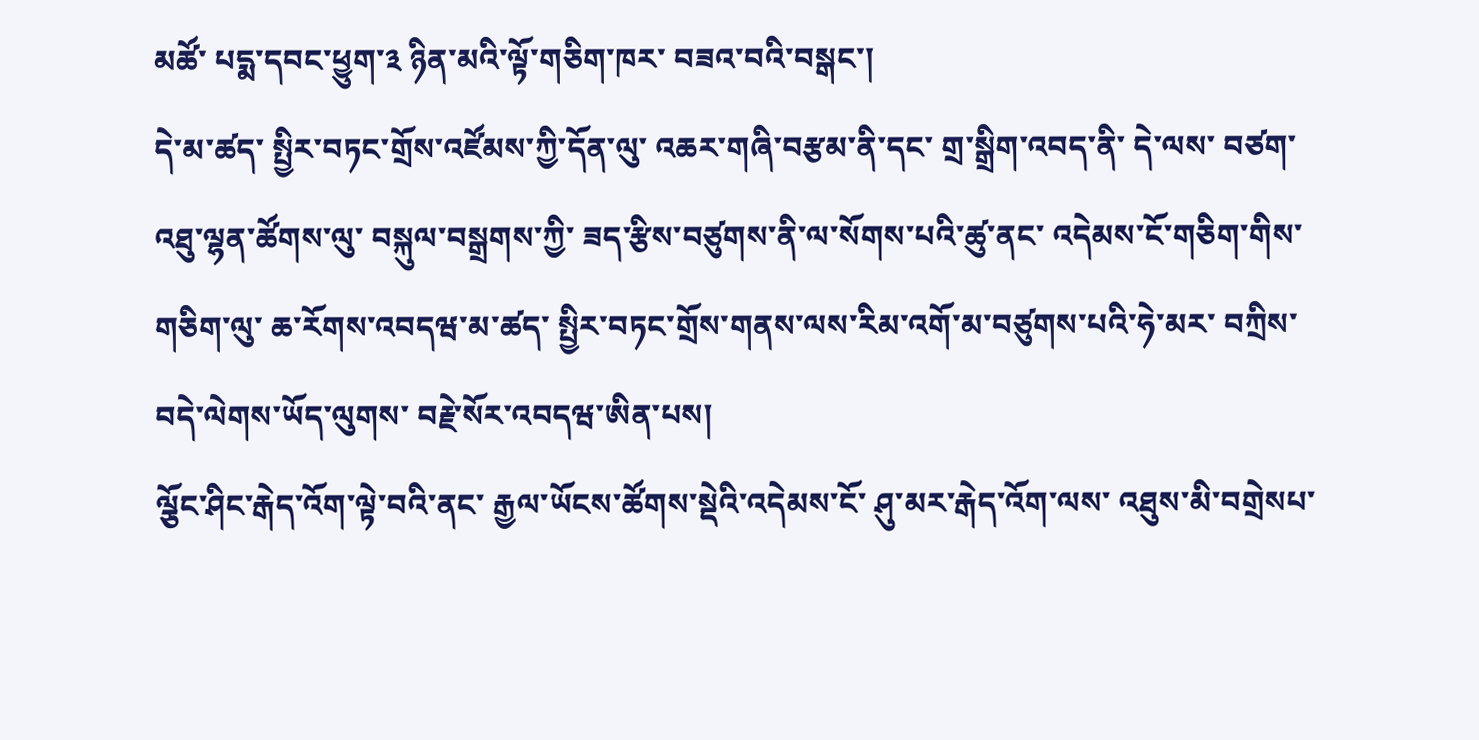མཚོ་ པདྨ་དབང་ཕྱུག་༣ ཉིན་མའི་ལྟོ་གཅིག་ཁར་ བཟའ་བའི་བསྒང་།
དེ་མ་ཚད་ སྤྱིར་བཏང་གྲོས་འཛོམས་ཀྱི་དོན་ལུ་ འཆར་གཞི་བརྩམ་ནི་དང་ གྲ་སྒྲིག་འབད་ནི་ དེ་ལས་ བཙག་འཐུ་ལྷན་ཚོགས་ལུ་ བསྐུལ་བསྒྲགས་ཀྱི་ ཟད་རྩིས་བཙུགས་ནི་ལ་སོགས་པའི་ཚུ་ནང་ འདེམས་ངོ་གཅིག་གིས་གཅིག་ལུ་ ཆ་རོགས་འབདཝ་མ་ཚད་ སྤྱིར་བཏང་གྲོས་གནས་ལས་རིམ་འགོ་མ་བཙུགས་པའི་ཧེ་མར་ བཀྲིས་བདེ་ལེགས་ཡོད་ལུགས་ བརྗེ་སོར་འབདཝ་ཨིན་པས།
ལྕོང་ཤིང་རྒེད་འོག་ལྟེ་བའི་ནང་ རྒྱལ་ཡོངས་ཚོགས་སྡེའི་འདེམས་ངོ་ ཤུ་མར་རྒེད་འོག་ལས་ འཐུས་མི་བགྲེསཔ་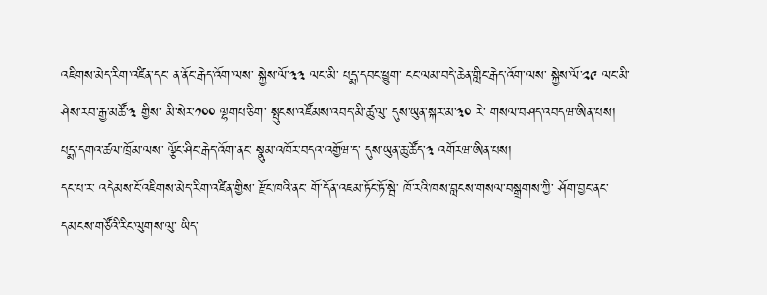འཇིགས་མེད་རིག་འཛིན་དང་ ན་ནོང་རྒེད་འོག་ལས་ སྐྱེས་ལོ་༣༣ ལང་མི་ པདྨ་དབང་ཕྱུག་ ངང་ལམ་བདེ་ཆེན་གླིང་རྒེད་འོག་ལས་ སྐྱེས་ལོ་༢༩ ལང་མི་ ཤེས་རབ་རྒྱ་མཚོ་༣ གྱིས་ མི་སེར་༡༠༠ ལྷགཔ་ཅིག་ སྤུངས་འཛོམས་འབད་མི་ཚུ་ལུ་ དུས་ཡུན་སྐར་མ་༣༠ རེ་ གསལ་བཤད་འབདཝ་ཨིན་པས།
པདྨ་དགའ་ཚལ་ཁྲོམ་ལས་ ལྕོང་ཤིང་རྒེད་འོག་ནང་ སྣུམ་འཁོར་བདའ་འགྱོཝ་ད་ དུས་ཡུན་ཆུ་ཚོད་༣ འགོརཝ་ཨིན་པས།
དང་པ་ར་ འདེམས་ངོ་འཇིགས་མེད་རིག་འཛིན་གྱིས་ རྫོང་ཁའི་ནང་ གོ་དོན་འཇམ་ཏོང་ཏོ་སྦེ་ ཁོ་རའི་ཁས་བླངས་གསལ་བསྒྲགས་ཀྱི་ ཤོག་བྱང་ནང་ དམངས་གཙོའི་རིང་ལུགས་ལུ་ ཡིད་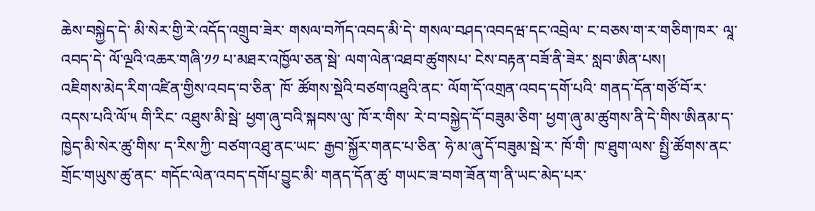ཆེས་བསྐྱེད་དེ་ མི་སེར་གྱི་རེ་འདོད་འགྲུབ་ཟེར་ གསལ་བཀོད་འབད་མི་དེ་ གསལ་བཤད་འབདཝ་དང་འབྲེལ་ ང་བཅས་ག་ར་གཅིག་ཁར་ ལཱ་འབད་དེ་ ལོ་ལྔའི་འཆར་གཞི་༡༡ པ་མཐར་འཁྱོལ་ཅན་སྦེ་ ལག་ལེན་འཐབ་ཚུགསཔ་ ངེས་བརྟན་བཟོ་ནི་ཟེར་ སླབ་ཨིན་པས།
འཇིགས་མེད་རིག་འཛིན་གྱིས་འབད་བ་ཅིན་ ཁོ་ ཚོགས་སྡེའི་བཙག་འཐུའི་ནང་ ལོག་དོ་འགྲན་འབད་དགོ་པའི་ གནད་དོན་གཙོ་བོ་ར་ འདས་པའི་ལོ་༥ གི་རིང་ འཐུས་མི་སྦེ་ ཕྱག་ཞུ་བའི་སྐབས་ལུ་ ཁོ་ར་གིས་ རེ་བ་བསྐྱེད་དོ་བཟུམ་ཅིག་ ཕྱག་ཞུ་མ་ཚུགས་ནི་དེ་གིས་ཨིནམ་ད་ ཁྱེད་མི་སེར་ཚུ་གིས་ ད་རིས་ཀྱི་ བཙག་འཐུ་ནང་ཡང་ རྒྱབ་སྐྱོར་གནང་པ་ཅིན་ ཧེ་མ་ཞུ་དོ་བཟུམ་སྦེ་ར་ ཁོ་གི་ ཁ་ཐུག་ལས་ སྤྱི་ཚོགས་ནང་ གྲོང་གཡུས་ཚུ་ནང་ གདོང་ལེན་འབད་དགོཔ་བྱུང་མི་ གནད་དོན་ཚུ་ གཡང་ཟ་བག་ཟོན་ག་ནི་ཡང་མེད་པར་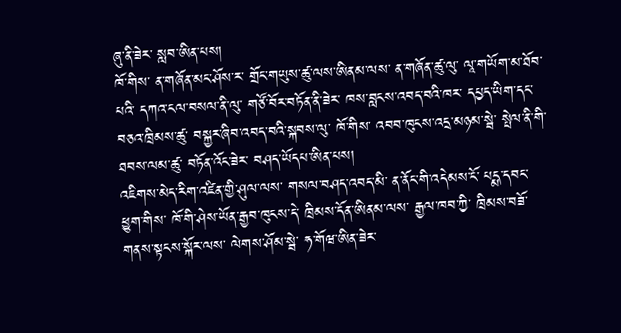ཞུ་ནི་ཟེར་ སླབ་ཨིན་པས།
ཁོ་གིས་ ན་གཞོན་མང་ཤོས་ར་ གྲོང་གཡུས་ཚུ་ལས་ཨིནམ་ལས་ ན་གཞོན་ཚུ་ལུ་ ལཱ་གཡོག་མ་ཐོབ་པའི་ དཀའ་ངལ་བསལ་ནི་ལུ་ གཙོ་བོར་བཏོན་ནི་ཟེར་ ཁས་བླངས་འབད་བའི་ཁར་ དཔྱད་ཡིག་དང་ བཅའ་ཁྲིམས་ཚུ་ བསྐྱར་ཞིབ་འབད་བའི་སྐབས་ལུ་ ཁོ་གིས་ འབབ་ཁུངས་འདྲ་མཉམ་སྦེ་ སྤེལ་ནི་གི་ ཐབས་ལམ་ཚུ་ བཏོན་འོང་ཟེར་ བཤད་ཡོདཔ་ཨིན་པས།
འཇིགས་མེད་རིག་འཛིན་གྱི་ཤུལ་ལས་ གསལ་བཤད་འབད་མི་ ན་ནོང་གི་འདེམས་ངོ་ པདྨ་དབང་ཕྱུག་གིས་ ཁོ་གི་ཤེས་ཡོན་རྒྱབ་ཁུངས་དེ་ ཁྲིམས་དོན་ཨིནམ་ལས་ རྒྱལ་ཁབ་ཀྱི་ ཁྲིམས་བཟོ་གནས་སྟངས་སྐོར་ལས་ ལེགས་ཤོམ་སྦེ་ ཧ་གོཝ་ཨིན་ཟེར་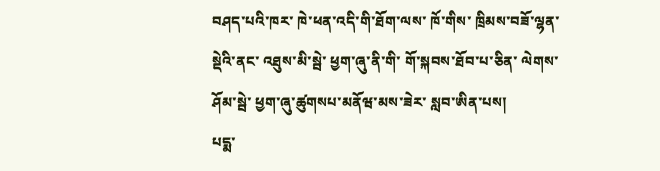བཤད་པའི་ཁར་ ཁེ་ཕན་འདི་གི་ཐོག་ལས་ ཁོ་གིས་ ཁྲིམས་བཟོ་ལྷན་སྡེའི་ནང་ འཐུས་མི་སྦེ་ ཕྱག་ཞུ་ནི་གི་ གོ་སྐབས་ཐོབ་པ་ཅིན་ ལེགས་ཤོམ་སྦེ་ ཕྱག་ཞུ་ཚུགསཔ་མནོཝ་མས་ཟེར་ སླབ་ཨིན་པས།
པདྨ་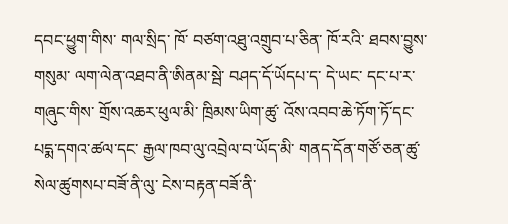དབང་ཕྱུག་གིས་ གལ་སྲིད་ ཁོ་ བཙག་འཐུ་འགྲུབ་པ་ཅིན་ ཁོ་རའི་ ཐབས་བྱུས་གསུམ་ ལག་ལེན་འཐབ་ནི་ཨིནམ་སྦེ་ བཤད་དོ་ཡོདཔ་ད་ དེ་ཡང་ དང་པ་ར་ གཞུང་གིས་ གྲོས་འཆར་ཕུལ་མི་ ཁྲིམས་ཡིག་ཚུ་ འོས་འབབ་ཆེ་ཏོག་ཏོ་དང་ པདྨ་དགའ་ཚལ་དང་ རྒྱལ་ཁབ་ལུ་འབྲེལ་བ་ཡོད་མི་ གནད་དོན་གཙོ་ཅན་ཚུ་ སེལ་ཚུགསཔ་བཟོ་ནི་ལུ་ ངེས་བརྟན་བཟོ་ནི་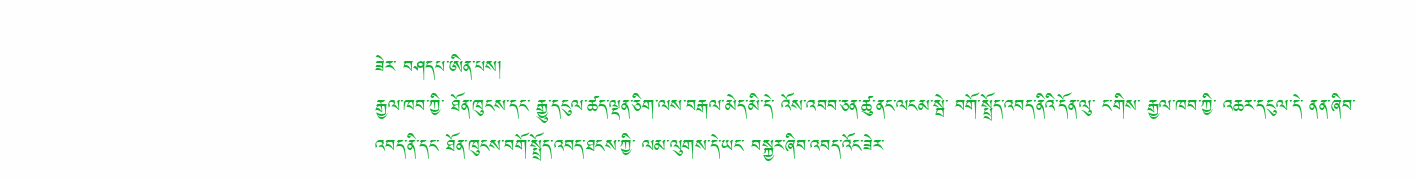ཟེར་ བཤདཔ་ཨིན་པས།
རྒྱལ་ཁབ་ཀྱི་ ཐོན་ཁུངས་དང་ རྒྱུ་དངུལ་ཚད་ལྡན་ཅིག་ལས་བརྒལ་མེད་མི་དེ་ འོས་འབབ་ཅན་ཚུ་ནང་ལངམ་སྦེ་ བགོ་སྤྲོད་འབད་ནིའི་དོན་ལུ་ ང་གིས་ རྒྱལ་ཁབ་ཀྱི་ འཆར་དངུལ་དེ་ ནན་ཞིབ་འབད་ནི་དང་ ཐོན་ཁུངས་བགོ་སྤྲོད་འབད་ཐངས་ཀྱི་ ལམ་ལུགས་དེ་ཡང་ བསྐྱར་ཞིབ་འབད་འོང་ཟེར་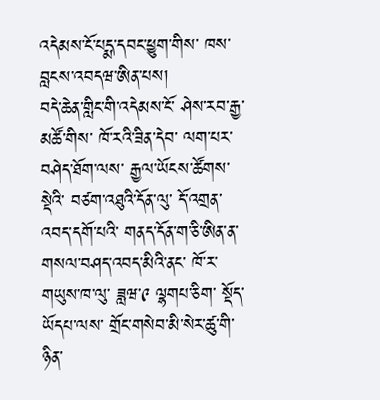འདེམས་ངོ་པདྨ་དབང་ཕྱུག་གིས་ ཁས་བླངས་འབདཝ་ཨིན་པས།
བདེ་ཆེན་གླིང་གི་འདེམས་ངོ་ ཤེས་རབ་རྒྱ་མཚོ་གིས་ ཁོ་རའི་ཟིན་དེབ་ ལག་པར་བཤེད་ཐོག་ལས་ རྒྱལ་ཡོངས་ཚོགས་སྡེའི་ བཙག་འཐུའི་དོན་ལུ་ དོ་འགྲན་འབད་དགོ་པའི་ གནད་དོན་ག་ཅི་ཨིན་ན་ གསལ་བཤད་འབད་མིའི་ནང་ ཁོ་ར་ གཡུས་ཁ་ལུ་ ཟླཝ་༩ ལྷགཔ་ཅིག་ སྡོད་ཡོདཔ་ལས་ གྲོང་གསེབ་མི་སེར་ཚུ་གི་ ཉིན་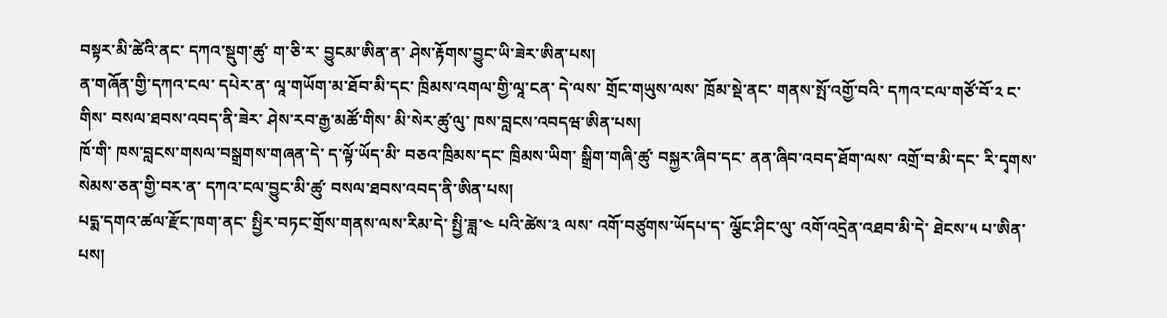བསྟར་མི་ཚེའི་ནང་ དཀའ་སྡུག་ཚུ་ ག་ཅི་ར་ བྱུངམ་ཨིན་ན་ ཤེས་རྟོགས་བྱུང་ཡི་ཟེར་ཨིན་པས།
ན་གཞོན་གྱི་དཀའ་ངལ་ དཔེར་ན་ ལཱ་གཡོག་མ་ཐོབ་མི་དང་ ཁྲིམས་འགལ་གྱི་ལཱ་ངན་ དེ་ལས་ གྲོང་གཡུས་ལས་ ཁྲོམ་སྡེ་ནང་ གནས་སྤོ་འགྱོ་བའི་ དཀའ་ངལ་གཙོ་བོ་༢ ང་གིས་ བསལ་ཐབས་འབད་ནི་ཟེར་ ཤེས་རབ་རྒྱ་མཚོ་གིས་ མི་སེར་ཚུ་ལུ་ ཁས་བླངས་འབདཝ་ཨིན་པས།
ཁོ་གི་ ཁས་བླངས་གསལ་བསྒྲགས་གཞན་དེ་ ད་ལྟོ་ཡོད་མི་ བཅའ་ཁྲིམས་དང་ ཁྲིམས་ཡིག་ སྒྲིག་གཞི་ཚུ་ བསྐྱར་ཞིབ་དང་ ནན་ཞིབ་འབད་ཐོག་ལས་ འགྲོ་བ་མི་དང་ རི་དྭགས་སེམས་ཅན་གྱི་བར་ན་ དཀའ་ངལ་བྱུང་མི་ཚུ་ བསལ་ཐབས་འབད་ནི་ཨིན་པས།
པདྨ་དགའ་ཚལ་རྫོང་ཁག་ནང་ སྤྱིར་བཏང་གྲོས་གནས་ལས་རིམ་དེ་ སྤྱི་ཟླ་༤ པའི་ཚེས་༣ ལས་ འགོ་བཙུགས་ཡོདཔ་ད་ ལྕོང་ཤིང་ལུ་ འགོ་འདྲེན་འཐབ་མི་དེ་ ཐེངས་༥ པ་ཨིན་པས།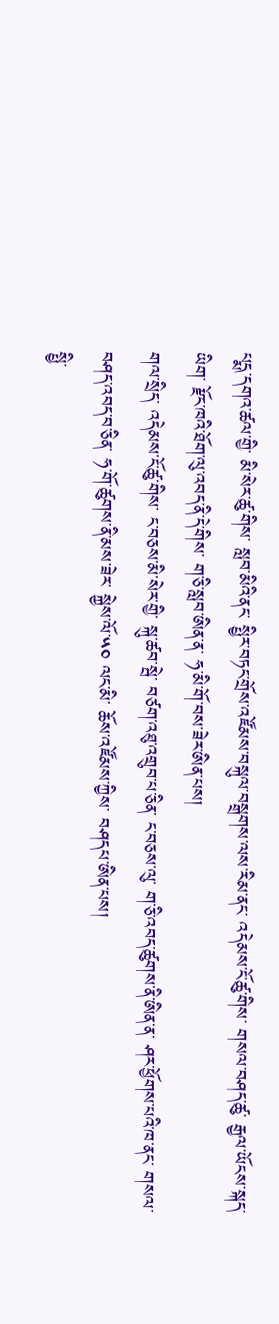པདྨ་དགའ་ཚལ་གྱི་ མི་སེར་ཚུ་གིས་ སླབ་མིའི་ནང་ སྤྱིར་བཏང་གྲོས་འཛོམས་བསྐུལ་བསྒྲགས་ལས་རིམ་ནང་ འདེམས་ངོ་ཚུ་གིས་ གསལ་བཤད་ཚུ་ རྒྱལ་ཡོངས་སྐད་ཡིག་ རྫོང་ཁའི་ཐོག་ལུ་འབད་ནི་དེ་གིས་ ག་ཅི་སླབ་ཨིན་ན་ ཧ་མི་གོ་བས་ཟེར་ཨིན་པས།
གལ་སྲིད་ འདེམས་ངོ་ཚུ་གིས་ ང་བཅས་མི་སེར་གྱི་ སྐུ་ཚབ་སྦེ་ བཙག་འཐུ་འགྲུབ་པ་ཅིན་ ང་བཅས་ལུ་ ག་ཅི་འབད་ཚུགས་ནི་ཨིན་ན་ ཤར་ཕྱོགས་པའི་ཁ་ནང་ གསལ་བཤད་འབད་བ་ཅིན་ ཧ་གོ་ཚུགས་ནི་མས་ཟེར་ སྐྱེས་ལོ་༥༠ ལང་མི་ ཆོས་འཛོམས་ཀྱིས་ བཤདཔ་ཨིན་པས།
སྤྱི་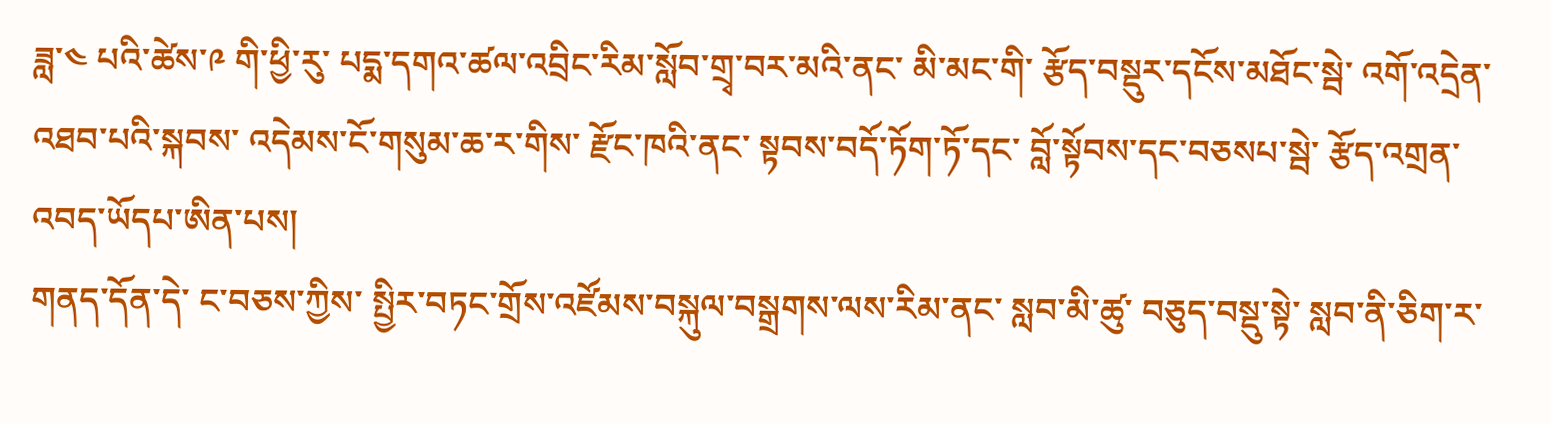ཟླ་༤ པའི་ཚེས་༩ གི་ཕྱི་རུ་ པདྨ་དགའ་ཚལ་འབྲིང་རིམ་སློབ་གྲྭ་བར་མའི་ནང་ མི་མང་གི་ རྩོད་བསྡུར་དངོས་མཐོང་སྦེ་ འགོ་འདྲེན་འཐབ་པའི་སྐབས་ འདེམས་ངོ་གསུམ་ཆ་ར་གིས་ རྫོང་ཁའི་ནང་ སྟབས་བདོ་ཏོག་ཏོ་དང་ བློ་སྟོབས་དང་བཅསཔ་སྦེ་ རྩོད་འགྲན་འབད་ཡོདཔ་ཨིན་པས།
གནད་དོན་དེ་ ང་བཅས་ཀྱིས་ སྤྱིར་བཏང་གྲོས་འཛོམས་བསྐུལ་བསྒྲགས་ལས་རིམ་ནང་ སླབ་མི་ཚུ་ བཅུད་བསྡུ་སྟེ་ སླབ་ནི་ཅིག་ར་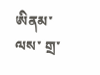ཨིནམ་ལས་ གྲ་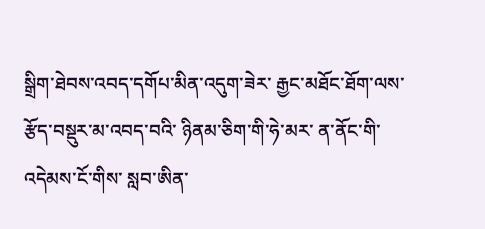སྒྲིག་ཐེབས་འབད་དགོཔ་མིན་འདུག་ཟེར་ རྒྱང་མཐོང་ཐོག་ལས་ རྩོད་བསྡུར་མ་འབད་བའི་ ཉིནམ་ཅིག་གི་ཧེ་མར་ ན་ནོང་གི་ འདེམས་ངོ་གིས་ སླབ་ཨིན་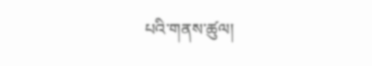པའི་གནས་ཚུལ།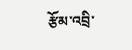རྩོམ་འབྲི་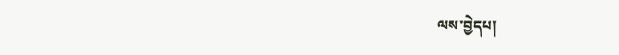ལས་བྱེདཔ།